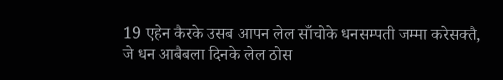19 एहेन कैरके उसब आपन लेल साँचोके धनसम्पती जम्मा करेसक्तै, जे धन आबैबला दिनके लेल ठोस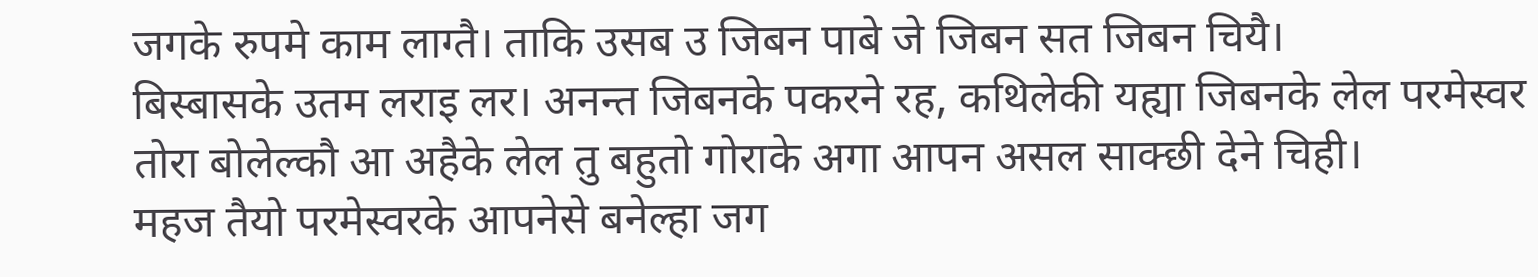जगके रुपमे काम लाग्तै। ताकि उसब उ जिबन पाबे जे जिबन सत जिबन चियै।
बिस्बासके उतम लराइ लर। अनन्त जिबनके पकरने रह, कथिलेकी यह्या जिबनके लेल परमेस्वर तोरा बोलेल्कौ आ अहैके लेल तु बहुतो गोराके अगा आपन असल साक्छी देने चिही।
महज तैयो परमेस्वरके आपनेसे बनेल्हा जग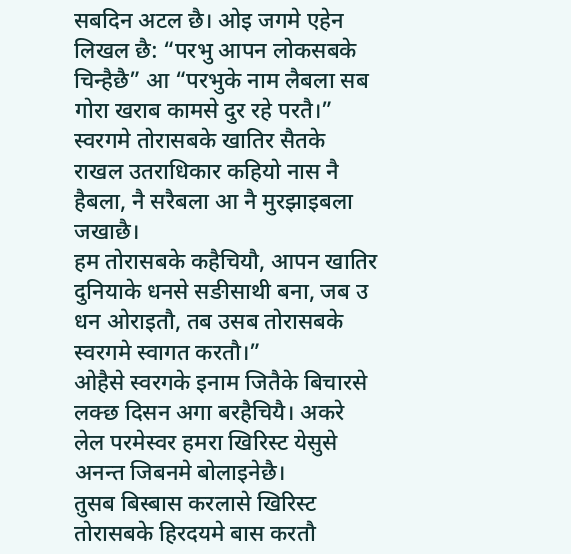सबदिन अटल छै। ओइ जगमे एहेन लिखल छै: “परभु आपन लोकसबके चिन्हैछै” आ “परभुके नाम लैबला सब गोरा खराब कामसे दुर रहे परतै।”
स्वरगमे तोरासबके खातिर सैतके राखल उतराधिकार कहियो नास नै हैबला, नै सरैबला आ नै मुरझाइबला जखाछै।
हम तोरासबके कहैचियौ, आपन खातिर दुनियाके धनसे सङीसाथी बना, जब उ धन ओराइतौ, तब उसब तोरासबके स्वरगमे स्वागत करतौ।”
ओहैसे स्वरगके इनाम जितैके बिचारसे लक्छ दिसन अगा बरहैचियै। अकरे लेल परमेस्वर हमरा खिरिस्ट येसुसे अनन्त जिबनमे बोलाइनेछै।
तुसब बिस्बास करलासे खिरिस्ट तोरासबके हिरदयमे बास करतौ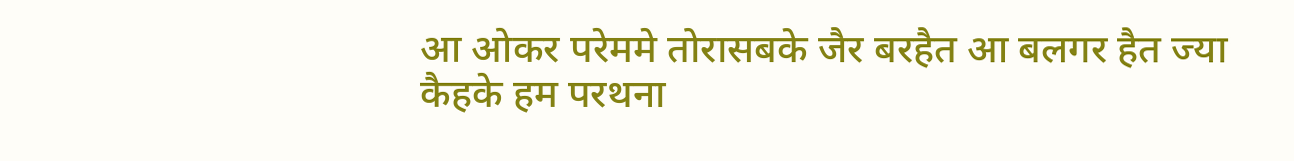आ ओकर परेममे तोरासबके जैर बरहैत आ बलगर हैत ज्या कैहके हम परथना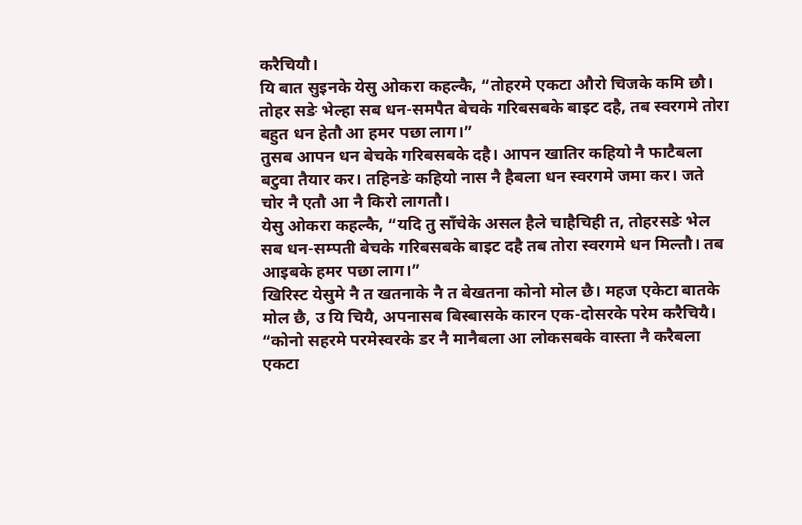करैचियौ।
यि बात सुइनके येसु ओकरा कहल्कै, “तोहरमे एकटा औरो चिजके कमि छौ। तोहर सङे भेल्हा सब धन-समपैत बेचके गरिबसबके बाइट दहै, तब स्वरगमे तोरा बहुत धन हेतौ आ हमर पछा लाग।”
तुसब आपन धन बेचके गरिबसबके दहै। आपन खातिर कहियो नै फाटैबला बटुवा तैयार कर। तहिनङे कहियो नास नै हैबला धन स्वरगमे जमा कर। जते चोर नै एतौ आ नै किरो लागतौ।
येसु ओकरा कहल्कै, “यदि तु साँचेके असल हैले चाहैचिही त, तोहरसङे भेल सब धन-सम्पती बेचके गरिबसबके बाइट दहै तब तोरा स्वरगमे धन मिल्तौ। तब आइबके हमर पछा लाग।”
खिरिस्ट येसुमे नै त खतनाके नै त बेखतना कोनो मोल छै। महज एकेटा बातके मोल छै, उ यि चियै, अपनासब बिस्बासके कारन एक-दोसरके परेम करैचियै।
“कोनो सहरमे परमेस्वरके डर नै मानैबला आ लोकसबके वास्ता नै करैबला एकटा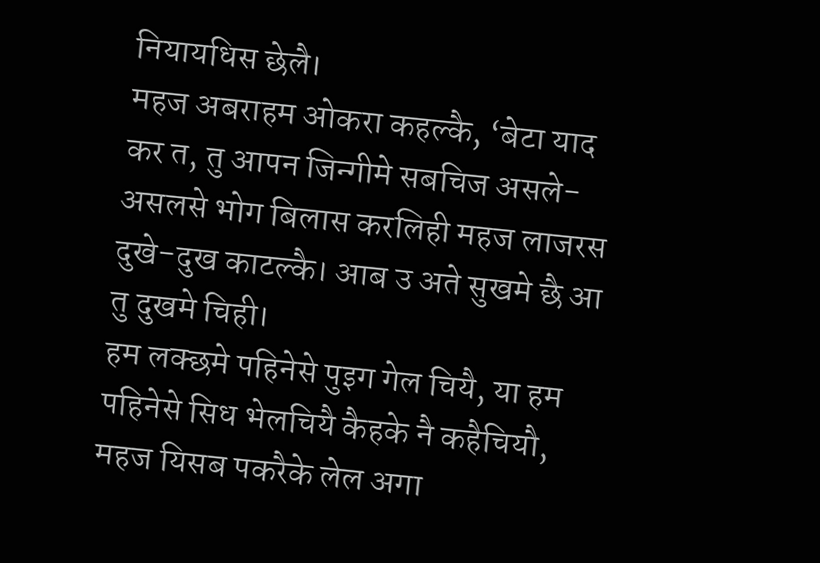नियायधिस छेलै।
महज अबराहम ओकरा कहल्कै, ‘बेटा याद कर त, तु आपन जिन्गीमे सबचिज असले-असलसे भोग बिलास करलिही महज लाजरस दुखे-दुख काटल्कै। आब उ अते सुखमे छै आ तु दुखमे चिही।
हम लक्छमे पहिनेसे पुइग गेल चियै, या हम पहिनेसे सिध भेलचियै कैहके नै कहैचियौ, महज यिसब पकरैके लेल अगा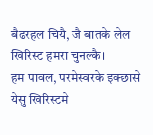बैढरहल चियै, जै बातके लेल खिरिस्ट हमरा चुनल्कै।
हम पावल, परमेस्वरके इक्छासे येसु खिरिस्टमे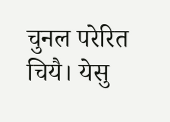चुनल परेरित चियै। येसु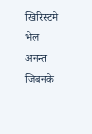खिरिस्टमे भेल अनन्त जिबनके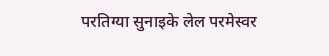परतिग्या सुनाइके लेल परमेस्वर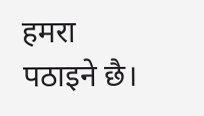हमरा पठाइने छै।